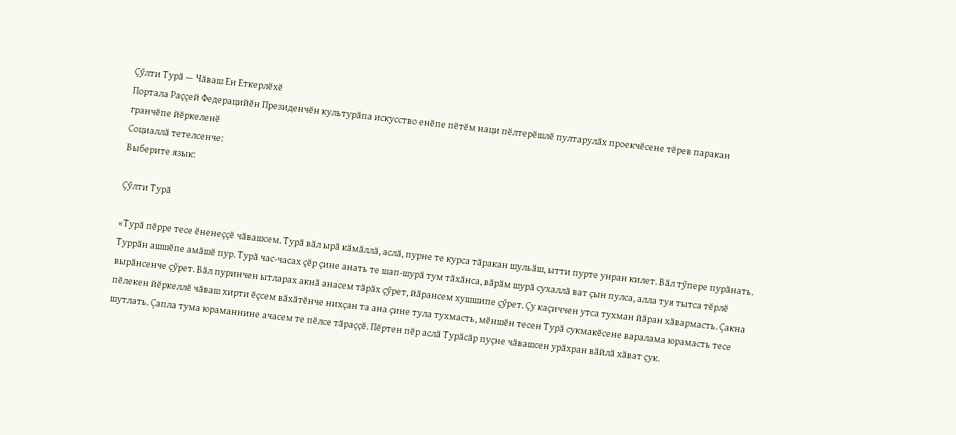Ҫӳлти Турӑ — Чӑваш Ен Еткерлӗхӗ
Портала Раҫҫей Федерацийӗн Президенчӗн культурӑпа искусство енӗпе пӗтӗм наци пӗлтерӗшлӗ пултарулӑх проекчӗсене тӗрев паракан гранчӗпе йӗркеленӗ
Социаллӑ тетелсенче:
Выберите язык:

Ҫӳлти Турӑ

«Турӑ пӗрре тесе ӗненеҫҫӗ чӑвашсем. Турӑ вӑл ырӑ кӑмӑллӑ, аслӑ, пурне те курса тӑракан шульӑш, ытти пурте унран килет. Вӑл тӳпере пурӑнать. Туррӑн ашшӗпе амӑшӗ пур. Турӑ час-часах ҫӗр ҫине анать те шап-шурӑ тум тӑхӑнса, вӑрӑм шурӑ сухаллӑ ват ҫын пулса, алла туя тытса тӗрлӗ вырӑнсенче ҫӳрет. Вӑл пуринчен ытларах акнӑ анасем тӑрӑх ҫӳрет, йӑрансем хушшипе ҫӳрет. Ҫу каҫиччен утса тухман йӑран хӑвармасть. Çакна пӗлекен йӗркеллӗ чӑваш хирти ӗҫсем вӑхӑтӗнче нихҫан та ана ҫине тула тухмасть, мӗншӗн тесен Турӑ сукмакӗсене варалама юрамасть тесе шутлать. Çапла тума юраманнине ачасем те пӗлсе тӑраҫҫӗ. Пӗртен пӗр аслӑ Турӑсӑр пуҫне чӑвашсен урӑхран вӑйлӑ хӑват ҫук.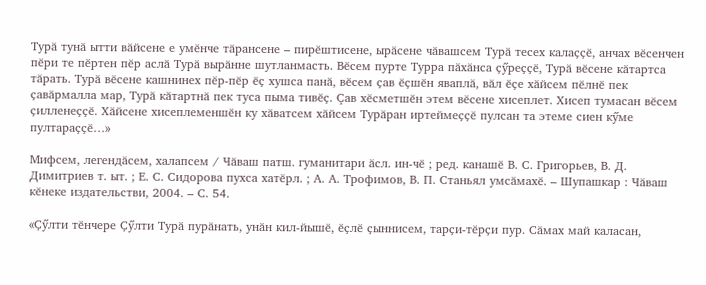Турӑ тунӑ ытти вӑйсене е умӗнче тӑрансене – пирӗштисене, ырӑсене чӑвашсем Турӑ тесех калаҫҫӗ, анчах вӗсенчен пӗри те пӗртен пӗр аслӑ Турӑ вырӑнне шутланмасть. Вӗсем пурте Турра пӑхӑнса ҫӳреҫҫӗ, Турӑ вӗсене кӑтартса тӑрать. Турӑ вӗсене кашнинех пӗр-пӗр ӗҫ хушса панӑ, вӗсем ҫав ӗҫшӗн яваплӑ, вӑл ӗҫе хӑйсем пӗлнӗ пек ҫавӑрмалла мар, Турӑ кӑтартнӑ пек туса пыма тивӗҫ. Çав хӗсметшӗн этем вӗсене хисеплет. Хисеп тумасан вӗсем ҫилленеҫҫӗ. Хӑйсене хисеплеменшӗн ку хӑватсем хӑйсем Турӑран иртеймеҫҫӗ пулсан та этеме сиен кӳме пултараҫҫӗ…»

Мифсем, легендӑсем, халапсем / Чӑваш патш. гуманитари ӑсл. ин-чӗ ; ред. канашӗ В. С. Григорьев, В. Д. Димитриев т. ыт. ; Е. С. Сидорова пухса хатӗрл. ; А. А. Трофимов, В. П. Станьял умсӑмахӗ. – Шупашкар : Чӑваш кӗнеке издательстви, 2004. – С. 54.

«Ҫӳлти тӗнчере Ҫӳлти Турӑ пурӑнать, унӑн кил-йышӗ, ӗҫлӗ ҫыннисем, тарҫи-тӗрҫи пур. Сӑмах май каласан,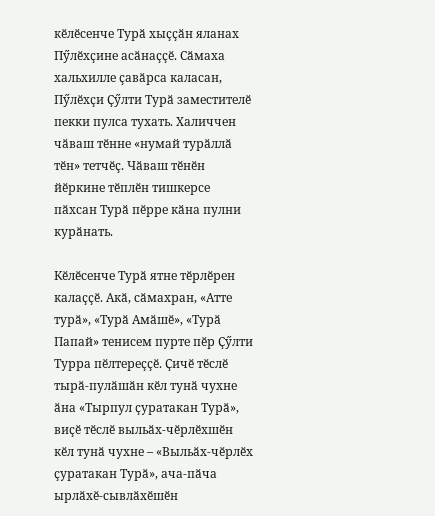кӗлӗсенче Турӑ хыҫҫӑн яланах Пӳлӗхҫине асӑнаҫҫӗ. Сӑмаха хальхилле ҫавӑрса каласан, Пӳлӗхҫи Ҫӳлти Турӑ заместителӗ пекки пулса тухать. Халиччен чӑваш тӗнне «нумай турӑллӑ тӗн» тетчӗҫ. Чӑваш тӗнӗн йӗркине тӗплӗн тишкерсе пӑхсан Турӑ пӗрре кӑна пулни курӑнать.

Кӗлӗсенче Турӑ ятне тӗрлӗрен калаҫҫӗ. Акӑ, сӑмахран, «Атте турӑ», «Турӑ Амӑшӗ», «Турӑ Папай» тенисем пурте пӗр Ҫӳлти Турра пӗлтереҫҫӗ. Ҫичӗ тӗслӗ тырӑ-пулӑшӑн кӗл тунӑ чухне ӑна «Тырпул ҫуратакан Турӑ», виҫӗ тӗслӗ выльӑх-чӗрлӗхшӗн кӗл тунӑ чухне – «Выльӑх-чӗрлӗх ҫуратакан Турӑ», ача-пӑча ырлӑхӗ-сывлӑхӗшӗн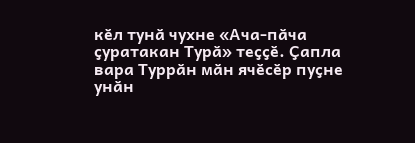кӗл тунӑ чухне «Ача-пӑча ҫуратакан Турӑ» теҫҫӗ. Ҫапла вара Туррӑн мӑн ячӗсӗр пуҫне унӑн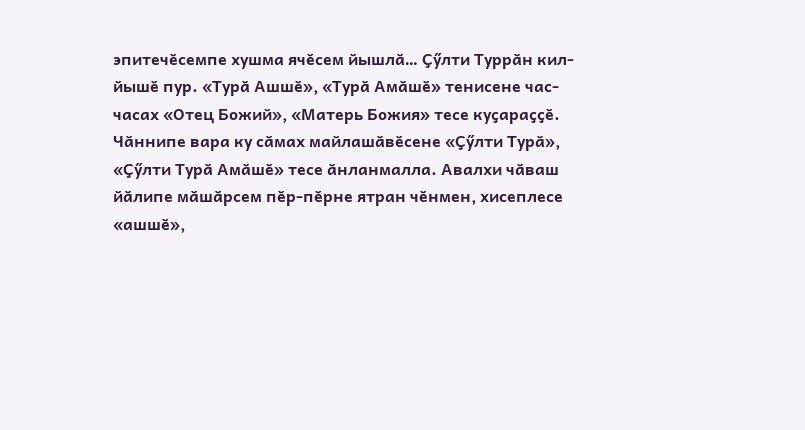эпитечӗсемпе хушма ячӗсем йышлӑ… Ҫӳлти Туррӑн кил-йышӗ пур. «Турӑ Ашшӗ», «Турӑ Амӑшӗ» тенисене час-часах «Отец Божий», «Матерь Божия» тесе куҫараҫҫӗ. Чӑннипе вара ку сӑмах майлашӑвӗсене «Ҫӳлти Турӑ», «Ҫӳлти Турӑ Амӑшӗ» тесе ӑнланмалла. Авалхи чӑваш йӑлипе мӑшӑрсем пӗр-пӗрне ятран чӗнмен, хисеплесе «ашшӗ»,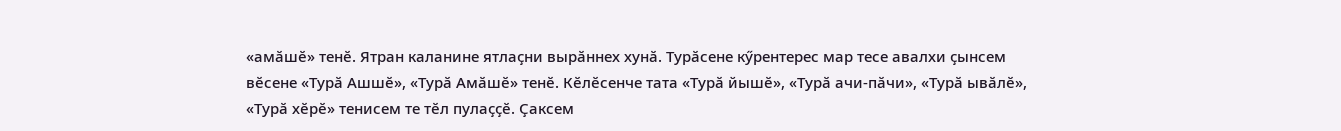«амӑшӗ» тенӗ. Ятран каланине ятлаҫни вырӑннех хунӑ. Турӑсене кӳрентерес мар тесе авалхи ҫынсем вӗсене «Турӑ Ашшӗ», «Турӑ Амӑшӗ» тенӗ. Кӗлӗсенче тата «Турӑ йышӗ», «Турӑ ачи-пӑчи», «Турӑ ывӑлӗ», «Турӑ хӗрӗ» тенисем те тӗл пулаҫҫӗ. Ҫаксем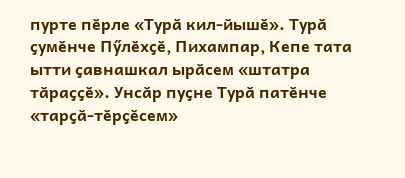пурте пӗрле «Турӑ кил-йышӗ». Турӑ ҫумӗнче Пӳлӗхҫӗ, Пихампар, Кепе тата ытти ҫавнашкал ырӑсем «штатра тӑраҫҫӗ». Унсӑр пуҫне Турӑ патӗнче «тарҫӑ-тӗрҫӗсем»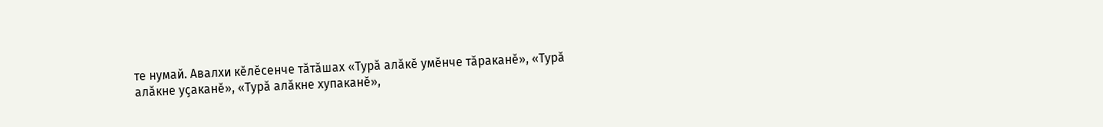те нумай. Авалхи кӗлӗсенче тӑтӑшах «Турӑ алӑкӗ умӗнче тӑраканӗ», «Турӑ алӑкне уҫаканӗ», «Турӑ алӑкне хупаканӗ»,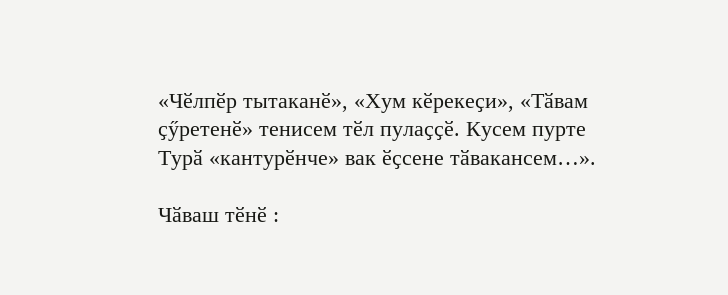«Чӗлпӗр тытаканӗ», «Хум кӗрекеҫи», «Тӑвам ҫӳретенӗ» тенисем тӗл пулаҫҫӗ. Кусем пурте Турӑ «кантурӗнче» вак ӗҫсене тӑвакансем…».

Чӑваш тӗнӗ :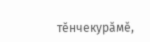тӗнчекурӑмӗ,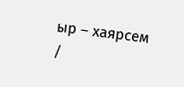ыр – хаярсем /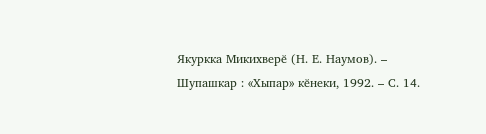Якуркка Микихверӗ (Н. Е. Наумов). – Шупашкар : «Хыпар» кӗнеки, 1992. – С. 14.